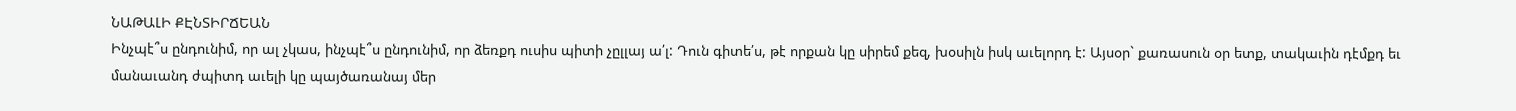ՆԱԹԱԼԻ ՔԷՆՏԻՐՃԵԱՆ
Ինչպէ՞ս ընդունիմ, որ ալ չկաս, ինչպէ՞ս ընդունիմ, որ ձեռքդ ուսիս պիտի չըլլայ ա՛լ: Դուն գիտե՛ս, թէ որքան կը սիրեմ քեզ, խօսիլն իսկ աւելորդ է: Այսօր` քառասուն օր ետք, տակաւին դէմքդ եւ մանաւանդ ժպիտդ աւելի կը պայծառանայ մեր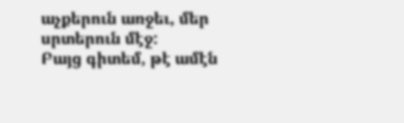աչքերուն առջեւ, մեր սրտերուն մէջ:
Բայց գիտեմ, թէ ամէն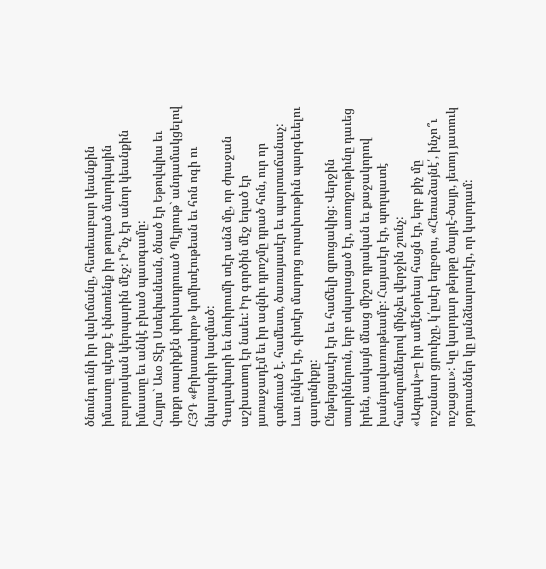ծնունդ ունի իր վախճանը, հետեւաբար կեանքին իմաստը պէտք է փնտռենք իր թողած մարդկային բարոյական կերպարին մէջ: Ի՞նչ էր անոր կեանքին իմաստը եւ անկէ բխած պատգամը:
Հայրս` Աւօ Տէր Ստեփանեան, ծնած էր Եթովպիա եւ փոքր տարիքէն փոխադրուած Պէյրութ` անդամակցելով ՀՅԴ «Քրիստափոր» կոմիտէութեան եւ հոն ոգի ու նկարագիր կազմած:
Գաղափարի եւ նուիրումի տէր անձ մը, որ ժրաջան աշխատող էր նաեւ: Իր գործին մէջ եղած էր յառաջադէմ եւ իր ազնիւ դրոշմը դրած հոն, ուր որ գտնուած է. համեստ, ծառայասէր եւ պարտաճանաչ: Լաւ ընկեր էր, գիտէր մարդոց ուրախութիւն պարգեւելու գաղտնիքը:
Ընթերցասէր էր եւ հաճելի զրուցակից: Վերջին տարիներուն, երբ տկարացած էր, առողջութիւնը դաւեց իրեն, սակայն մնաց միշտ դրական եւ քաջակորով խանդավառութեամբ: Հայասէր էր, պողպատէ համոզումներով մինչեւ վերջին շունչ:
«Ազդակ»-ը իր ամէնօրեայ հացն էր, երբ քիչ մը ուշանար ցրուիչը, կ՛ըսէր եղբօրս, «Հեռաձայնէ՛, ինչո՞ւ ուշացաւ»: Կը կարդար թերթը ծայրէ-ծայր, յետոյ յատուկ յօդուածներ կը յանձնարարէր, որ կարդամ: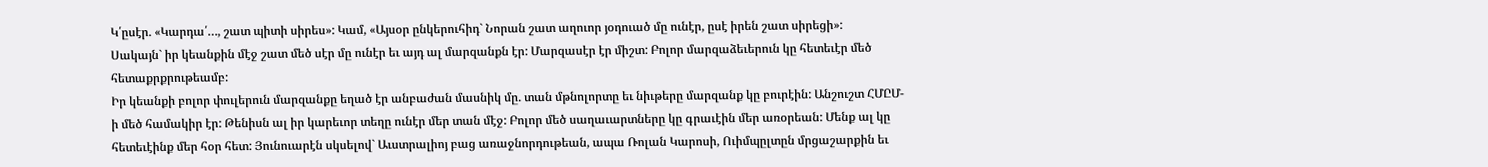Կ՛ըսէր. «Կարդա՛…, շատ պիտի սիրես»: Կամ, «Այսօր ընկերուհիդ` Նորան շատ աղուոր յօդուած մը ունէր, ըսէ իրեն շատ սիրեցի»:
Սակայն` իր կեանքին մէջ շատ մեծ սէր մը ունէր եւ այդ ալ մարզանքն էր: Մարզասէր էր միշտ: Բոլոր մարզաձեւերուն կը հետեւէր մեծ հետաքրքրութեամբ:
Իր կեանքի բոլոր փուլերուն մարզանքը եղած էր անբաժան մասնիկ մը. տան մթնոլորտը եւ նիւթերը մարզանք կը բուրէին: Անշուշտ ՀՄԸՄ-ի մեծ համակիր էր: Թենիսն ալ իր կարեւոր տեղը ունէր մեր տան մէջ: Բոլոր մեծ սաղաւարտները կը գրաւէին մեր առօրեան: Մենք ալ կը հետեւէինք մեր հօր հետ: Յունուարէն սկսելով` Աւստրալիոյ բաց առաջնորդութեան, ապա Ռոլան Կարոսի, Ուիմպըլտըն մրցաշարքին եւ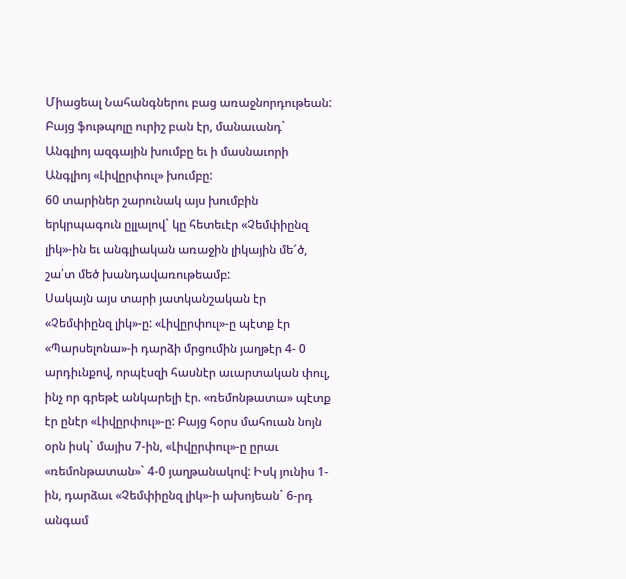Միացեալ Նահանգներու բաց առաջնորդութեան:
Բայց ֆութպոլը ուրիշ բան էր, մանաւանդ` Անգլիոյ ազգային խումբը եւ ի մասնաւորի Անգլիոյ «Լիվըրփուլ» խումբը:
60 տարիներ շարունակ այս խումբին երկրպագուն ըլլալով` կը հետեւէր «Չեմփիընզ լիկ»-ին եւ անգլիական առաջին լիկային մե՜ծ, շա՛տ մեծ խանդավառութեամբ:
Սակայն այս տարի յատկանշական էր «Չեմփիընզ լիկ»-ը: «Լիվըրփուլ»-ը պէտք էր «Պարսելոնա»-ի դարձի մրցումին յաղթէր 4- 0 արդիւնքով, որպէսզի հասնէր աւարտական փուլ, ինչ որ գրեթէ անկարելի էր. «ռեմոնթատա» պէտք էր ընէր «Լիվըրփուլ»-ը: Բայց հօրս մահուան նոյն օրն իսկ` մայիս 7-ին, «Լիվըրփուլ»-ը ըրաւ «ռեմոնթատան»` 4-0 յաղթանակով: Իսկ յունիս 1-ին, դարձաւ «Չեմփիընզ լիկ»-ի ախոյեան` 6-րդ անգամ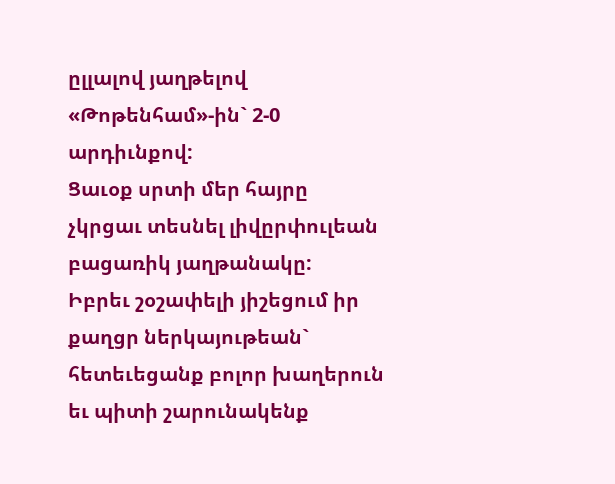ըլլալով յաղթելով «Թոթենհամ»-ին` 2-0 արդիւնքով:
Ցաւօք սրտի մեր հայրը չկրցաւ տեսնել լիվըրփուլեան բացառիկ յաղթանակը:
Իբրեւ շօշափելի յիշեցում իր քաղցր ներկայութեան` հետեւեցանք բոլոր խաղերուն եւ պիտի շարունակենք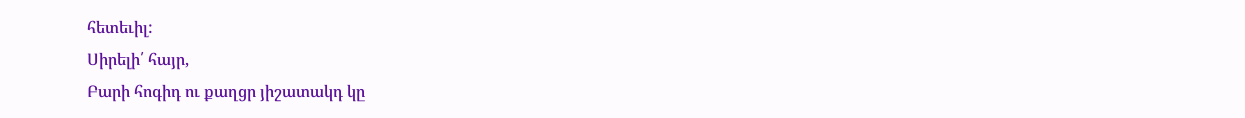հետեւիլ:
Սիրելի՛ հայր,
Բարի հոգիդ ու քաղցր յիշատակդ կը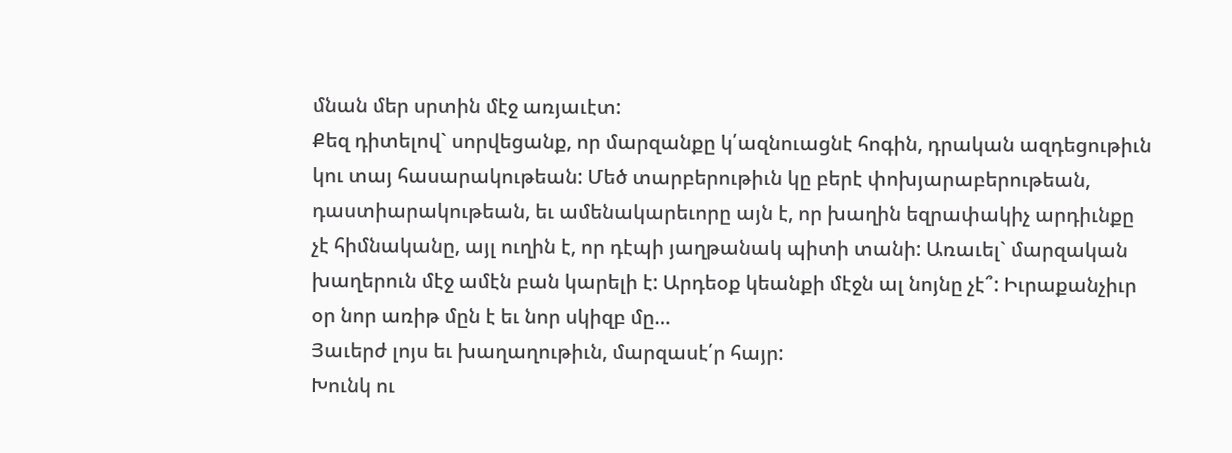մնան մեր սրտին մէջ առյաւէտ:
Քեզ դիտելով` սորվեցանք, որ մարզանքը կ՛ազնուացնէ հոգին, դրական ազդեցութիւն կու տայ հասարակութեան: Մեծ տարբերութիւն կը բերէ փոխյարաբերութեան, դաստիարակութեան, եւ ամենակարեւորը այն է, որ խաղին եզրափակիչ արդիւնքը չէ հիմնականը, այլ ուղին է, որ դէպի յաղթանակ պիտի տանի: Առաւել` մարզական խաղերուն մէջ ամէն բան կարելի է: Արդեօք կեանքի մէջն ալ նոյնը չէ՞: Իւրաքանչիւր օր նոր առիթ մըն է եւ նոր սկիզբ մը…
Յաւերժ լոյս եւ խաղաղութիւն, մարզասէ՛ր հայր:
Խունկ ու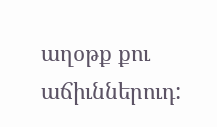աղօթք քու աճիւններուդ: